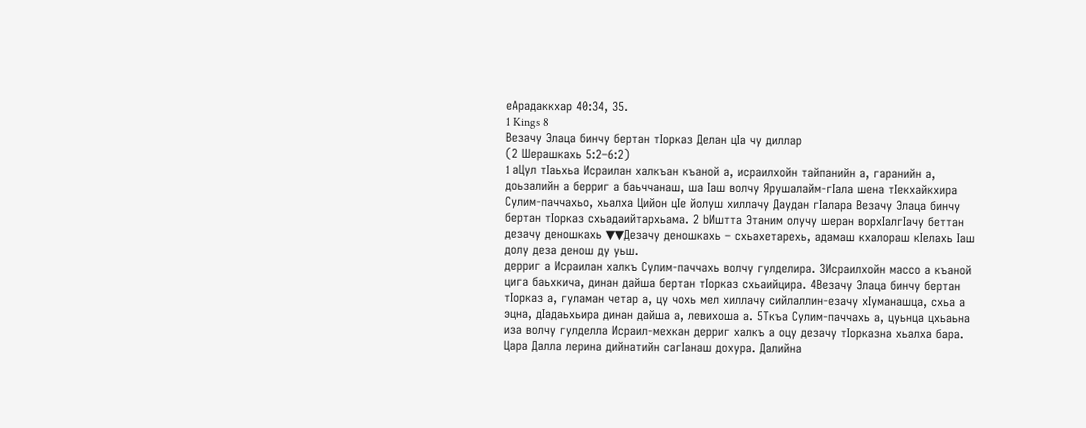eАрадаккхар 40:34, 35.
1 Kings 8
Везачу Элаца бинчу бертан тӀорказ Делан цӀа чу диллар
(2 Шерашкахь 5:2–6:2)
1 aЦул тӀаьхьа Исраилан халкъан къаной а, исраилхойн тайпанийн а, гаранийн а, доьзалийн а берриг а баьччанаш, ша Ӏаш волчу Ярушалайм-гӀала шена тӀекхайкхира Сулим-паччахьо, хьалха Цийон цӀе йолуш хиллачу Даудан гӀалара Везачу Элаца бинчу бертан тӀорказ схьадаийтархьама. 2 bИштта Этаним олучу шеран ворхӀалгӀачу беттан дезачу деношкахь ▼▼Дезачу деношкахь – схьахетарехь, адамаш кхалораш кӀелахь Ӏаш долу деза денош ду уьш.
дерриг а Исраилан халкъ Сулим-паччахь волчу гулделира. 3Исраилхойн массо а къаной цига баьхкича, динан дайша бертан тӀорказ схьаийцира. 4Везачу Элаца бинчу бертан тӀорказ а, гуламан четар а, цу чохь мел хиллачу сийлаллин-езачу хӀуманашца, схьа а эцна, дӀадаьхьира динан дайша а, левихоша а. 5Ткъа Сулим-паччахь а, цуьнца цхьаьна иза волчу гулделла Исраил-мехкан дерриг халкъ а оцу дезачу тӀорказна хьалха бара. Цара Далла лерина дийнатийн сагӀанаш дохура. Далийна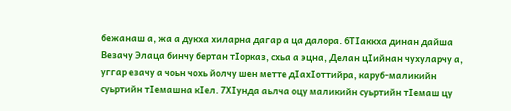бежанаш а, жа а дукха хиларна дагар а ца далора. 6ТӀаккха динан дайша Везачу Элаца бинчу бертан тӀорказ, схьа а эцна, Делан цӀийнан чухуларчу а, уггар езачу а чоьн чохь йолчу шен метте дӀахӀоттийра, каруб-маликийн суьртийн тӀемашна кӀел. 7ХӀунда аьлча оцу маликийн суьртийн тӀемаш цу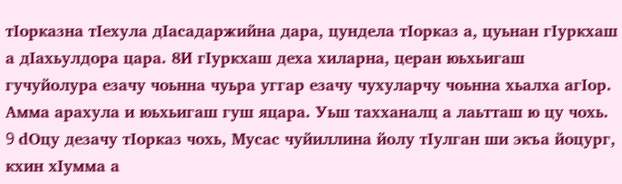тӀорказна тӀехула дӀасадаржийна дара, цундела тӀорказ а, цуьнан гӀуркхаш а дӀахьулдора цара. 8И гӀуркхаш деха хиларна, церан юьхьигаш гучуйолура езачу чоьнна чуьра уггар езачу чухуларчу чоьнна хьалха агӀор. Амма арахула и юьхьигаш гуш яцара. Уьш тахханалц а лаьтташ ю цу чохь. 9 dОцу дезачу тӀорказ чохь, Мусас чуйиллина йолу тӀулган ши экъа йоцург, кхин хӀумма а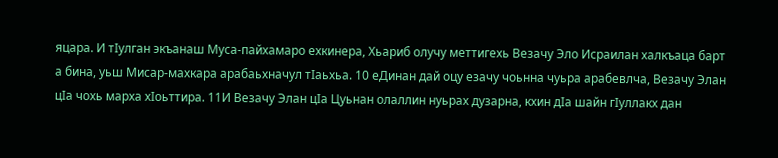яцара. И тӀулган экъанаш Муса-пайхамаро ехкинера, Хьариб олучу меттигехь Везачу Эло Исраилан халкъаца барт а бина, уьш Мисар-махкара арабаьхначул тӀаьхьа. 10 eДинан дай оцу езачу чоьнна чуьра арабевлча, Везачу Элан цӀа чохь марха хӀоьттира. 11И Везачу Элан цӀа Цуьнан олаллин нуьрах дузарна, кхин дӀа шайн гӀуллакх дан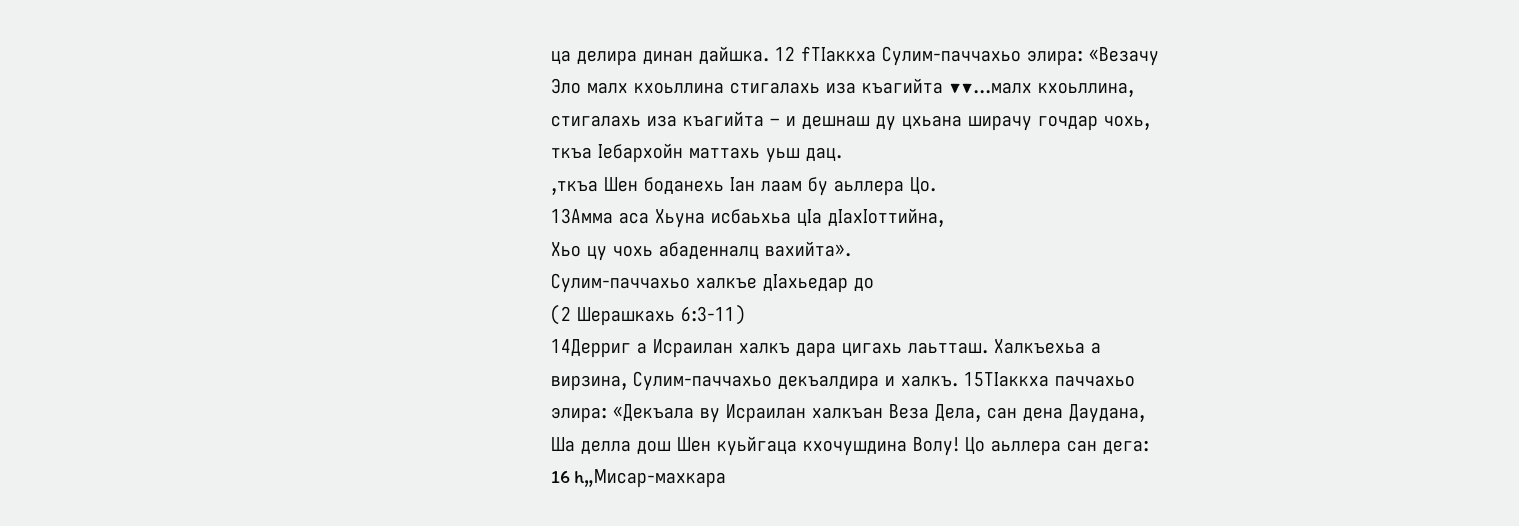ца делира динан дайшка. 12 fТӀаккха Сулим-паччахьо элира: «Везачу Эло малх кхоьллина стигалахь иза къагийта ▼▼...малх кхоьллина, стигалахь иза къагийта – и дешнаш ду цхьана ширачу гочдар чохь, ткъа Ӏебархойн маттахь уьш дац.
,ткъа Шен боданехь Ӏан лаам бу аьллера Цо.
13Амма аса Хьуна исбаьхьа цӀа дӀахӀоттийна,
Хьо цу чохь абаденналц вахийта».
Сулим-паччахьо халкъе дӀахьедар до
(2 Шерашкахь 6:3-11)
14Дерриг а Исраилан халкъ дара цигахь лаьтташ. Халкъехьа а вирзина, Сулим-паччахьо декъалдира и халкъ. 15ТӀаккха паччахьо элира: «Декъала ву Исраилан халкъан Веза Дела, сан дена Даудана, Ша делла дош Шен куьйгаца кхочушдина Волу! Цо аьллера сан дега: 16 h„Мисар-махкара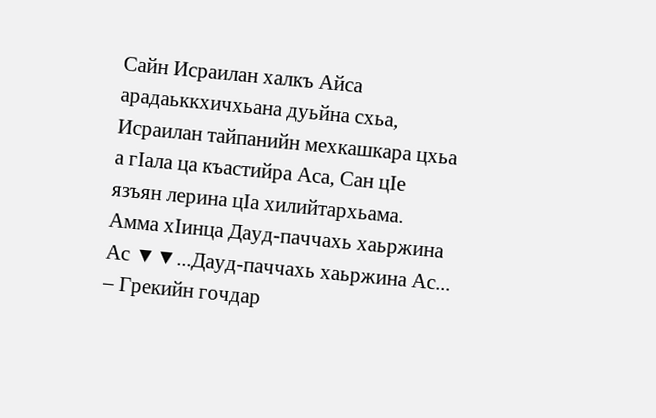Сайн Исраилан халкъ Айса арадаьккхичхьана дуьйна схьа, Исраилан тайпанийн мехкашкара цхьа а гӀала ца къастийра Аса, Сан цӀе язъян лерина цӀа хилийтархьама. Амма хӀинца Дауд-паччахь хаьржина Ас ▼▼...Дауд-паччахь хаьржина Ас... – Грекийн гочдар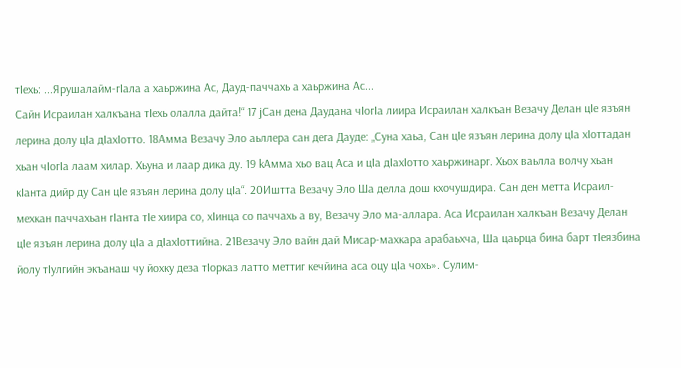тӀехь: ...Ярушалайм-гӀала а хаьржина Ас, Дауд-паччахь а хаьржина Ас...
Сайн Исраилан халкъана тӀехь олалла дайта!“ 17 jСан дена Даудана чӀогӀа лиира Исраилан халкъан Везачу Делан цӀе язъян лерина долу цӀа дӀахӀотто. 18Амма Везачу Эло аьллера сан дега Дауде: „Суна хаьа, Сан цӀе язъян лерина долу цӀа хӀоттадан хьан чӀогӀа лаам хилар. Хьуна и лаар дика ду. 19 kАмма хьо вац Аса и цӀа дӀахӀотто хаьржинарг. Хьох ваьлла волчу хьан кӀанта дийр ду Сан цӀе язъян лерина долу цӀа“. 20Иштта Везачу Эло Ша делла дош кхочушдира. Сан ден метта Исраил-мехкан паччахьан гӀанта тӀе хиира со, хӀинца со паччахь а ву, Везачу Эло ма-аллара. Аса Исраилан халкъан Везачу Делан цӀе язъян лерина долу цӀа а дӀахӀоттийна. 21Везачу Эло вайн дай Мисар-махкара арабаьхча, Ша цаьрца бина барт тӀеязбина йолу тӀулгийн экъанаш чу йохку деза тӀорказ латто меттиг кечйина аса оцу цӀа чохь». Сулим-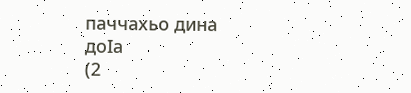паччахьо дина доӀа
(2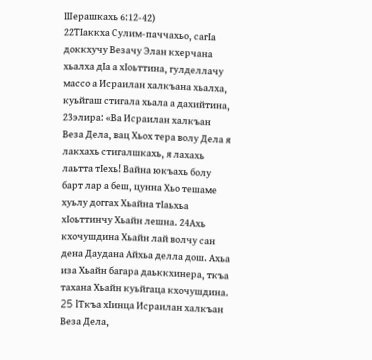Шерашкахь 6:12-42)
22ТӀаккха Сулим-паччахьо, сагӀа доккхучу Везачу Элан кхерчана хьалха дӀа а хӀоьттина, гулделлачу массо а Исраилан халкъана хьалха, куьйгаш стигала хьала а дахийтина, 23элира: «Ва Исраилан халкъан Веза Дела, вац Хьох тера волу Дела я лакхахь стигалшкахь, я лахахь лаьтта тӀехь! Вайна юкъахь болу барт лар а беш, цунна Хьо тешаме хуьлу доггах Хьайна тӀаьхьа хӀоьттинчу Хьайн лешна. 24Ахь кхочушдина Хьайн лай волчу сан дена Даудана Айхьа делла дош. Ахьа иза Хьайн багара даьккхинера, ткъа тахана Хьайн куьйгаца кхочушдина. 25 lТкъа хӀинца Исраилан халкъан Веза Дела,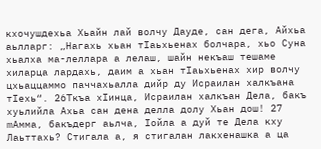кхочушдехьа Хьайн лай волчу Дауде, сан дега, Айхьа аьлларг: „Нагахь хьан тӀаьхьенах болчара, хьо Суна хьалха ма-леллара а лелаш, шайн некъаш тешаме хиларца лардахь, даим а хьан тӀаьхьенах хир волчу цхьаццаммо паччахьалла дийр ду Исраилан халкъана тӀехь“. 26Ткъа хӀинца, Исраилан халкъан Дела, бакъ хуьлийла Ахьа сан дена делла долу Хьан дош! 27 mАмма, бакъдерг аьлча, Ӏойла а дуй те Дела кху Лаьттахь? Стигала а, я стигалан лакхенашка а ца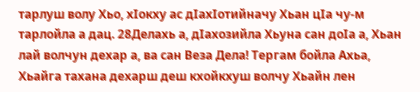тарлуш волу Хьо, хӀокху ас дӀахӀотийначу Хьан цӀа чу-м тарлойла а дац. 28Делахь а, дӀахозийла Хьуна сан доӀа а, Хьан лай волчун дехар а, ва сан Веза Дела! Тергам бойла Ахьа, Хьайга тахана дехарш деш кхойкхуш волчу Хьайн лен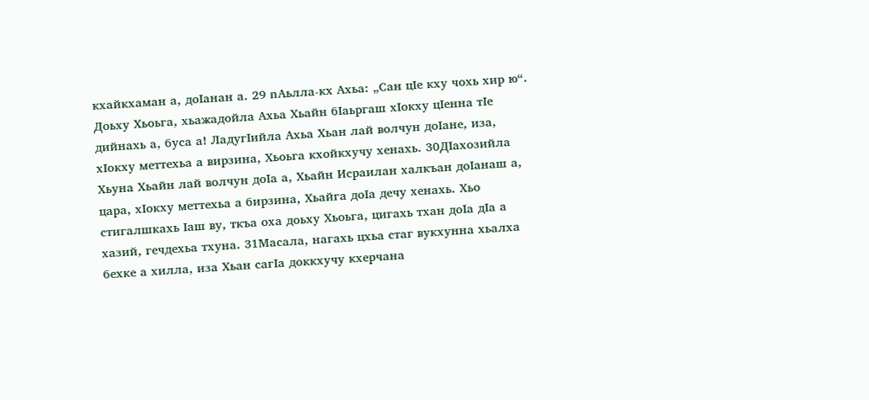кхайкхаман а, доӀанан а. 29 nАьлла-кх Ахьа: „Сан цӀе кху чохь хир ю“. Доьху Хьоьга, хьажадойла Ахьа Хьайн бӀаьргаш хӀокху цӀенна тӀе дийнахь а, буса а! ЛадугӀийла Ахьа Хьан лай волчун доӀане, иза, хӀокху меттехьа а вирзина, Хьоьга кхойкхучу хенахь. 30ДӀахозийла Хьуна Хьайн лай волчун доӀа а, Хьайн Исраилан халкъан доӀанаш а, цара, хӀокху меттехьа а бирзина, Хьайга доӀа дечу хенахь. Хьо стигалшкахь Ӏаш ву, ткъа оха доьху Хьоьга, цигахь тхан доӀа дӀа а хазий, гечдехьа тхуна. 31Масала, нагахь цхьа стаг вукхунна хьалха бехке а хилла, иза Хьан сагӀа доккхучу кхерчана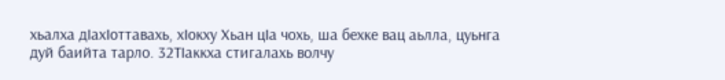хьалха дӀахӀоттавахь, хӀокху Хьан цӀа чохь, ша бехке вац аьлла, цуьнга дуй баийта тарло. 32ТӀаккха стигалахь волчу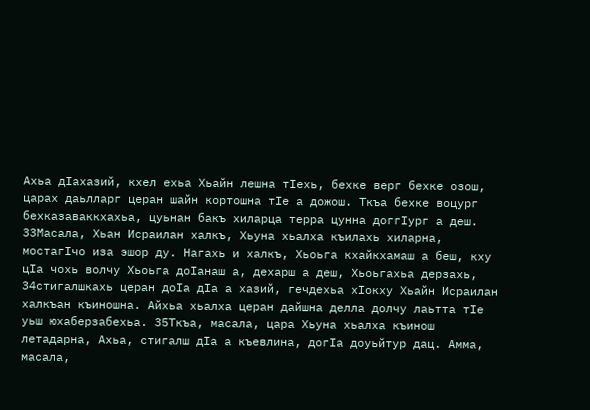Ахьа дӀахазий, кхел ехьа Хьайн лешна тӀехь, бехке верг бехке озош, царах даьлларг церан шайн кортошна тӀе а дожош. Ткъа бехке воцург бехказаваккхахьа, цуьнан бакъ хиларца терра цунна доггӀург а деш. 33Масала, Хьан Исраилан халкъ, Хьуна хьалха къилахь хиларна, мостагӀчо иза эшор ду. Нагахь и халкъ, Хьоьга кхайкхамаш а беш, кху цӀа чохь волчу Хьоьга доӀанаш а, дехарш а деш, Хьоьгахьа дерзахь, 34стигалшкахь церан доӀа дӀа а хазий, гечдехьа хӀокху Хьайн Исраилан халкъан къиношна. Айхьа хьалха церан дайшна делла долчу лаьтта тӀе уьш юхаберзабехьа. 35Ткъа, масала, цара Хьуна хьалха къинош летадарна, Ахьа, стигалш дӀа а къевлина, догӀа доуьйтур дац. Амма, масала,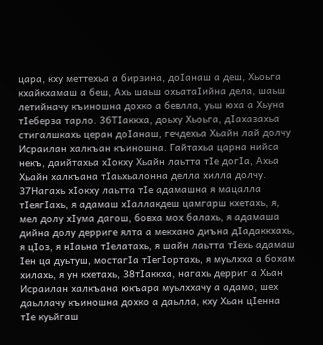цара, кху меттехьа а бирзина, доӀанаш а деш, Хьоьга кхайкхамаш а беш, Ахь шаьш охьатаӀийна дела, шаьш летийначу къиношна дохко а бевлла, уьш юха а Хьуна тӀеберза тарло. 36ТӀаккха, доьху Хьоьга, дӀахазахьа стигалшкахь церан доӀанаш, гечдехьа Хьайн лай долчу Исраилан халкъан къиношна. Гайтахьа царна нийса некъ, даийтахьа хӀокху Хьайн лаьтта тӀе догӀа, Ахьа Хьайн халкъана тӀаьхьалонна делла хилла долчу. 37Нагахь хӀокху лаьтта тӀе адамашна я мацалла тӀеягӀахь, я адамаш хӀаллакдеш цамгарш кхетахь, я, мел долу хӀума дагош, бовха мох балахь, я адамаша дийна долу дерриге ялта а мекхано диъна дӀадаккхахь, я цӀоз, я нӀаьна тӀелатахь, я шайн лаьтта тӀехь адамаш Ӏен ца дуьтуш, мостагӀа тӀегӀортахь, я муьлхха а бохам хилахь, я ун кхетахь, 38тӀаккха, нагахь дерриг а Хьан Исраилан халкъана юкъара муьлххачу а адамо, шех даьллачу къиношна дохко а даьлла, кху Хьан цӀенна тӀе куьйгаш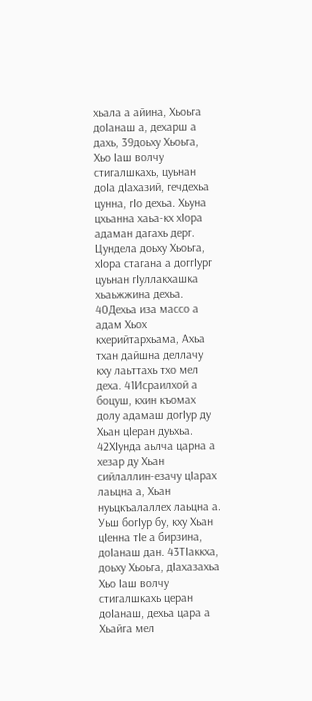хьала а айина, Хьоьга доӀанаш а, дехарш а дахь, 39доьху Хьоьга, Хьо Ӏаш волчу стигалшкахь, цуьнан доӀа дӀахазий, гечдехьа цунна, гӀо дехьа. Хьуна цхьанна хаьа-кх хӀора адаман дагахь дерг. Цундела доьху Хьоьга, хӀора стагана а доггӀург цуьнан гӀуллакхашка хьаьжжина дехьа. 40Дехьа иза массо а адам Хьох кхерийтархьама, Ахьа тхан дайшна деллачу кху лаьттахь тхо мел деха. 41Исраилхой а боцуш, кхин къомах долу адамаш догӀур ду Хьан цӀеран дуьхьа. 42ХӀунда аьлча царна а хезар ду Хьан сийлаллин-езачу цӀарах лаьцна а, Хьан нуьцкъалаллех лаьцна а. Уьш богӀур бу, кху Хьан цӀенна тӀе а бирзина, доӀанаш дан. 43ТӀаккха, доьху Хьоьга, дӀахазахьа Хьо Ӏаш волчу стигалшкахь церан доӀанаш, дехьа цара а Хьайга мел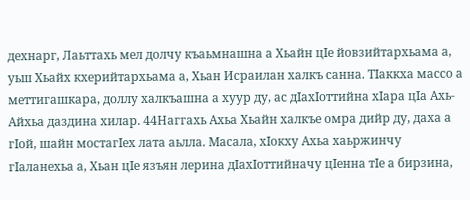дехнарг, Лаьттахь мел долчу къаьмнашна а Хьайн цӀе йовзийтархьама а, уьш Хьайх кхерийтархьама а, Хьан Исраилан халкъ санна. ТӀаккха массо а меттигашкара, доллу халкъашна а хуур ду, ас дӀахӀоттийна хӀара цӀа Ахь-Айхьа даздина хилар. 44Наггахь Ахьа Хьайн халкъе омра дийр ду, даха а гӀой, шайн мостагӀех лата аьлла. Масала, хӀокху Ахьа хаьржинчу гӀаланехьа а, Хьан цӀе язъян лерина дӀахӀоттийначу цӀенна тӀе а бирзина,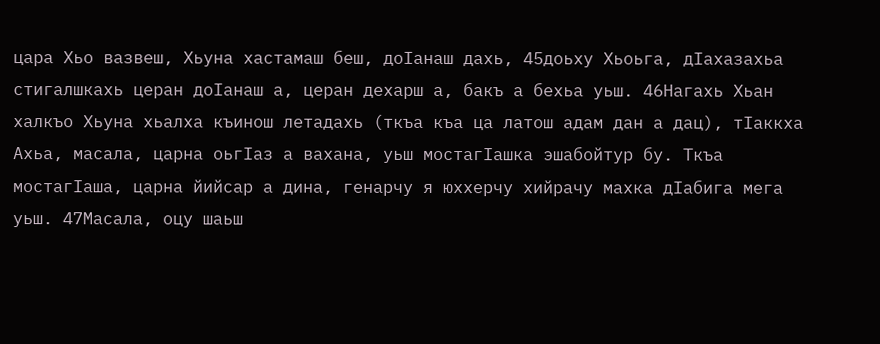цара Хьо вазвеш, Хьуна хастамаш беш, доӀанаш дахь, 45доьху Хьоьга, дӀахазахьа стигалшкахь церан доӀанаш а, церан дехарш а, бакъ а бехьа уьш. 46Нагахь Хьан халкъо Хьуна хьалха къинош летадахь (ткъа къа ца латош адам дан а дац), тӀаккха Ахьа, масала, царна оьгӀаз а вахана, уьш мостагӀашка эшабойтур бу. Ткъа мостагӀаша, царна йийсар а дина, генарчу я юххерчу хийрачу махка дӀабига мега уьш. 47Масала, оцу шаьш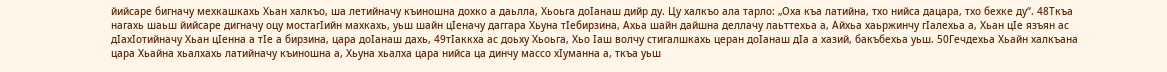йийсаре бигначу мехкашкахь Хьан халкъо, ша летийначу къиношна дохко а даьлла, Хьоьга доӀанаш дийр ду. Цу халкъо ала тарло: „Оха къа латийна, тхо нийса дацара, тхо бехке ду“. 48Ткъа нагахь шаьш йийсаре дигначу оцу мостагӀийн махкахь, уьш шайн цӀеначу даггара Хьуна тӀебирзина, Ахьа шайн дайшна деллачу лаьттехьа а, Айхьа хаьржинчу гӀалехьа а, Хьан цӀе язъян ас дӀахӀотийначу Хьан цӀенна а тӀе а бирзина, цара доӀанаш дахь, 49тӀаккха ас доьху Хьоьга, Хьо Ӏаш волчу стигалшкахь церан доӀанаш дӀа а хазий, бакъбехьа уьш. 50Гечдехьа Хьайн халкъана цара Хьайна хьалхахь латийначу къиношна а, Хьуна хьалха цара нийса ца динчу массо хӀуманна а, ткъа уьш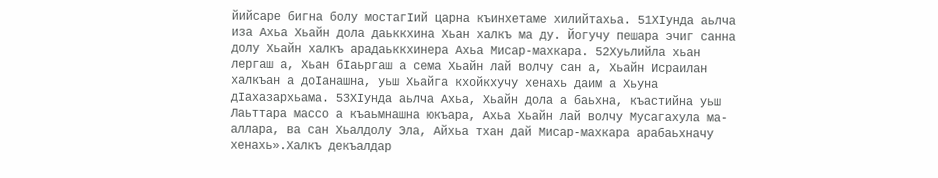йийсаре бигна болу мостагӀий царна къинхетаме хилийтахьа. 51ХӀунда аьлча иза Ахьа Хьайн дола даьккхина Хьан халкъ ма ду. Йогучу пешара эчиг санна долу Хьайн халкъ арадаьккхинера Ахьа Мисар-махкара. 52Хуьлийла хьан лергаш а, Хьан бӀаьргаш а сема Хьайн лай волчу сан а, Хьайн Исраилан халкъан а доӀанашна, уьш Хьайга кхойкхучу хенахь даим а Хьуна дӀахазархьама. 53ХӀунда аьлча Ахьа, Хьайн дола а баьхна, къастийна уьш Лаьттара массо а къаьмнашна юкъара, Ахьа Хьайн лай волчу Мусагахула ма-аллара, ва сан Хьалдолу Эла, Айхьа тхан дай Мисар-махкара арабаьхначу хенахь».Халкъ декъалдар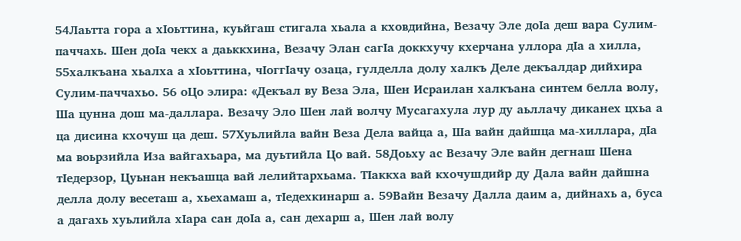54Лаьтта гора а хӀоьттина, куьйгаш стигала хьала а кховдийна, Везачу Эле доӀа деш вара Сулим-паччахь. Шен доӀа чекх а даьккхина, Везачу Элан сагӀа доккхучу кхерчана уллора дӀа а хилла, 55халкъана хьалха а хӀоьттина, чӀоггӀачу озаца, гулделла долу халкъ Деле декъалдар дийхира Сулим-паччахьо. 56 oЦо элира: «Декъал ву Веза Эла, Шен Исраилан халкъана синтем белла волу, Ша цунна дош ма-даллара. Везачу Эло Шен лай волчу Мусагахула лур ду аьллачу диканех цхьа а ца дисина кхочуш ца деш. 57Хуьлийла вайн Веза Дела вайца а, Ша вайн дайшца ма-хиллара, дӀа ма воьрзийла Иза вайгахьара, ма дуьтийла Цо вай. 58Доьху ас Везачу Эле вайн дегнаш Шена тӀедерзор, Цуьнан некъашца вай лелийтархьама. ТӀаккха вай кхочушдийр ду Дала вайн дайшна делла долу весеташ а, хьехамаш а, тӀедехкинарш а. 59Вайн Везачу Далла даим а, дийнахь а, буса а дагахь хуьлийла хӀара сан доӀа а, сан дехарш а, Шен лай волу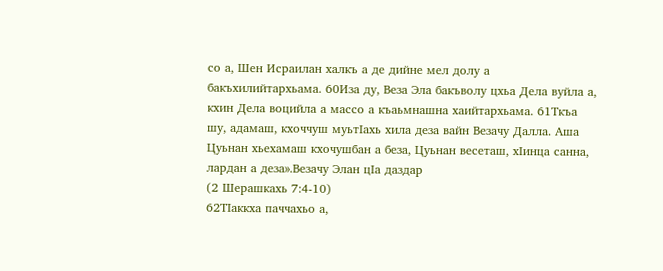со а, Шен Исраилан халкъ а де дийне мел долу а бакъхилийтархьама. 60Иза ду, Веза Эла бакъволу цхьа Дела вуйла а, кхин Дела воцийла а массо а къаьмнашна хаийтархьама. 61Ткъа шу, адамаш, кхоччуш муьтӀахь хила деза вайн Везачу Далла. Аша Цуьнан хьехамаш кхочушбан а беза, Цуьнан весеташ, хӀинца санна, лардан а деза».Везачу Элан цӀа даздар
(2 Шерашкахь 7:4-10)
62ТӀаккха паччахьо а,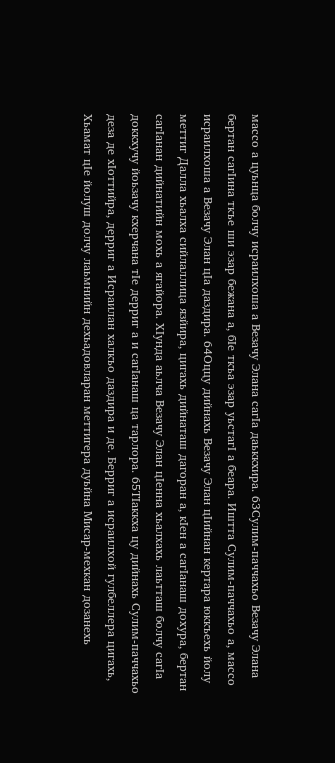массо а цуьнца болчу исраилхоша а Везачу Элана сагӀа даьккхира. 63Сулим-паччахьо Везачу Элана бертан сагӀина ткъе ши эзар бежана а, бӀе ткъа эзар уьстагӀ а беара. Иштта Сулим-паччахьо а, массо исраилхоша а Везачу Элан цӀа даздира. 64Оццу дийнахь Везачу Элан цӀийнан кертара юккъехь йолу меттиг Далла хьалха сийлаллица язйира, цигахь дийнаташ дагоран а, кӀен а сагӀанаш дохура, бертан сагӀанан дийнатийн мохь а ягайора. ХӀунда аьлча Везачу Элан цӀенна хьалхахь лаьтташ болчу сагӀа доккхучу йоьзачу кхерчана тӀе дерриг а и сагӀанаш ца тарлора. 65ТӀаккха цу дийнахь Сулим-паччахьо деза де хӀоттийра, дерриг а Исраилан халкъо даздира и де. Берриг а исраилхой гулбеллера цигахь, Хьамат цӀе йолуш долчу лаьмнийн дехьадовларан меттигера дуьйна Мисар-мехкан дозанехь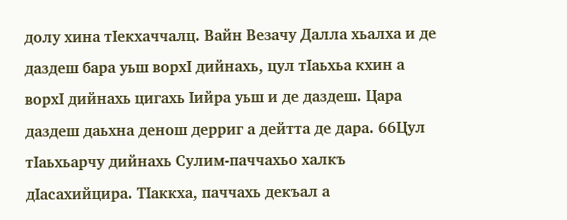долу хина тӀекхаччалц. Вайн Везачу Далла хьалха и де даздеш бара уьш ворхӀ дийнахь, цул тӀаьхьа кхин а ворхӀ дийнахь цигахь Ӏийра уьш и де даздеш. Цара даздеш даьхна денош дерриг а дейтта де дара. 66Цул тӀаьхьарчу дийнахь Сулим-паччахьо халкъ дӀасахийцира. ТӀаккха, паччахь декъал а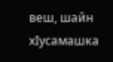веш, шайн хӀусамашка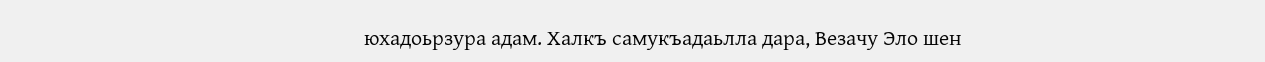юхадоьрзура адам. Халкъ самукъадаьлла дара, Везачу Эло шен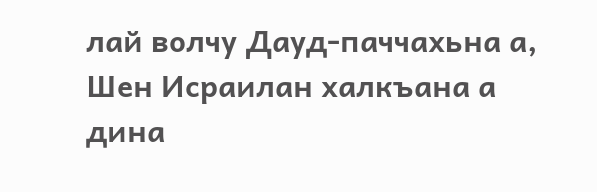лай волчу Дауд-паччахьна а, Шен Исраилан халкъана а дина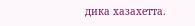дика хазахетта.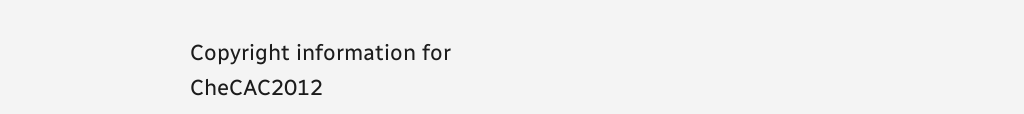Copyright information for
CheCAC2012